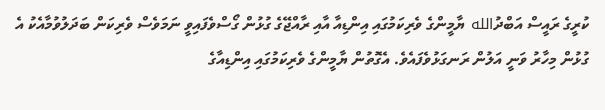ކުރީގެ ރައީސް އަބްދުالله ޔާމީންގެ ވެރިކަމުގައި އިންޑިއާ އާއި ރާއްޖޭގެ ގުޅުން ގޯސްވެފައިވީ ނަމަވެސް ވެރިކަން ބަދަލުވުމާއެކު އެ ގުޅުން މިހާރު ވަނީ އަލުން ރަނގަޅުވެފައެވެ. އެގޮތުން ޔާމީންގެ ވެރިކަމުގައި އިންޑިއާގެ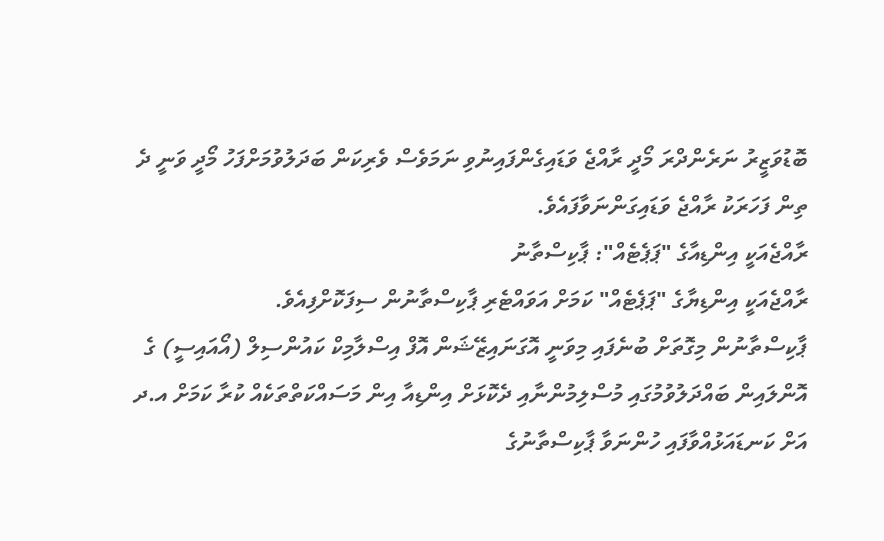ބޮޑުވަޒީރު ނަރެންދްރަ މޯދީ ރާއްޖެ ވަޑައިގެންފައިނުވި ނަމަވެސް ވެރިކަން ބަދަލުވުމަށްފަހު މޯދީ ވަނީ ދެ ތިން ފަހަރަކު ރާއްޖެ ވަޑައިގަންނަވާފައެވެ.
ރާއްޖެއަކީ އިންޑިއާގެ "ޕަޕެޓެއް": ޕާކިސްތާނު
ރާއްޖެއަކީ އިންޑިޔާގެ "ޕަޕެޓެއް" ކަމަށް އަވައްޓެރި ޕާކިސްތާނުން ސިފަކޮށްފިއެވެ.
ޕާކިސްތާނުން މިގޮތަށް ބުނެފައި މިވަނީ އޮގަނައިޒޭޝަން އޮފް އިސްލާމިކް ކައުންސިލް (އޯއައިސީ) ގެ އޮންލައިން ބައްދަލުވުމުގައި މުސްލިމުންނާއި ދެކޮޅަށް އިންޑިއާ އިން މަސައްކަތްތަކެއް ކުރާ ކަމަށް އ.ދ އަށް ކަނޑައަޅުއްވާފައި ހުންނަވާ ޕާކިސްތާނުގެ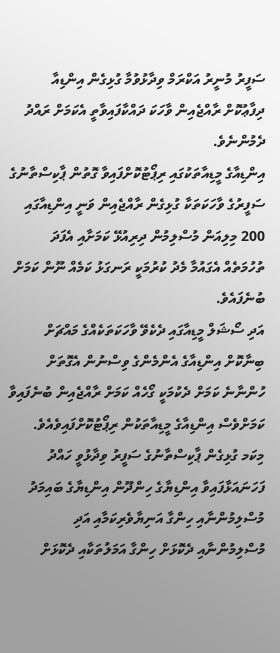ސަފީރު މުނީރު އަކްރަމް ވިދާޅުވުމާ ގުޅިގެން އިންޑިއާ ދިފާޢުކޮށް ރާއްޖެއިން ވާހަކަ ދައްކާފައިވާތީ އެކަމަށް ރައްދު ދެމުންނެވެ.
އިންޑިއާގެ މީޑިއާތަކުގައި ރިޕޯޓުކޮށްފައިވާ ގޮތުން ޕާކިސްތާނުގެ ސަފީރުގެ ވާހަކަތަކާ ގުޅިގެން ރާއްޖެއިން ވަނީ އިންޑިއާގައި 200 މިލިއަން މުސްލިމުން ދިރިއުޅޭ ކަމަށާއި އެފަދަ ތުހުމަތެއް އެގައުމާ މެދު ކުރުމަކީ ރަނގަޅު ކަމެއް ނޫން ކަމަށް ބުނެފައެވެ.
އަދި ސޯޝަލް މީޑިއާގައި ދެކެވޭ ވާހަކަތަކެއްގެ މައްޗަށް ބިނާކޮށް އިންޑިއާގެ އެންމެންގެ ވިސްނުން އެގޮތަށް ހުންނާނެ ކަމަށް ދެކުމަކީ ގޯހެއް ކަމަށް ރާއްޖެއިން ބުނެފައިވާ ކަމަށްވެސް އިންޑިއާގެ މީޑިއާތަކުން ރިޕޯޓުކޮށްފައިވެއެވެ.
މިކަމ ގުޅިގެން ޕާކިސްތާނުގެ ސަފީރު ވިދާޅުވީ ހައްދު ފަހަނައަޅާފައިވާ އިންޑިޔާގެ ހިންދޫން އިންޑިޔާގެ ބައިމަދު މުސްލިމުންނާއި ހިންގާ އަނިޔާވެރިކަމާއި އަދި މުސްލިމުންނާއި ދެކޮޅަށް ހިންގާ އަމަލުތަކާއި ދެކޮޅަށް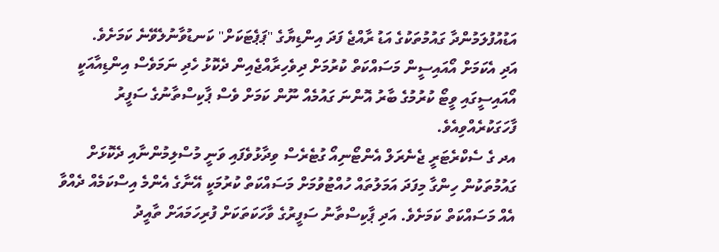އަޑުއުފުލަމުންދާ ގައުމުތަކުގެ އަޑު ރާއްޖެ ފަދަ އިންޑިޔާގެ "ޕަޕެޓަކަށް" ކަނޑުވާނުލެވޭނެ ކަމަށެވެ.
އަދި އެކަމަށް އޯއައިސީން މަސައްކަތް ކުރުމަށް ދިވެހިރާއްޖެއިން ދެކޮޅު ހެދި ނަމަވެސް އިންޑިއާއަކީ އޯއައިސީގައި ވީޓޯ ކުރުމުގެ ބާރު އޮންނަ ގައުމެއް ނޫން ކަމަށް ވެސް ޕާކިސްތާނުގެ ސަފީރު ފާހަގަކުރެއްވިއެވެ.
އދ ގެ ސެކްރެޓަރީ ޖެނެރަލް އެންޓޯނިއޯ ގުޓެރެސް ވިދާޅުވެފައި ވަނީ މުސްލިމުންނާއި ދެކޮޅަށް ގައުމުތަކުން ހިންގާ މިފަދަ އަމަލުތައް ހުއްޓުވުމަށް މަސައްކަތް ކުރުމަކީ އޭނާގެ އެންމެ އިސްކަމެއް ދެއްވާ އެއް މަސައްކަތް ކަމަށެވެ. އަދި ޕާކިސްތާނު ސަފީރުގެ ވާހަކަތަކަށް ފުރިހަމައަށް ތާއީދު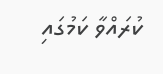ކުރައްވާ ކަމުގައި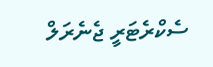ސެކްރެޓަރީ ޖެނެރަލް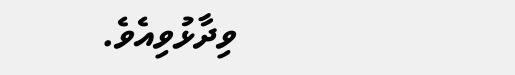ވިދާޅުވިއެވެ.